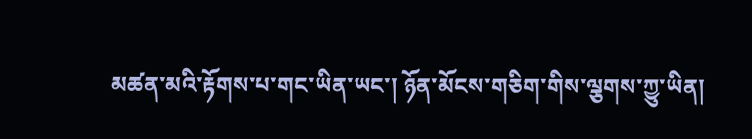མཚན་མའི་རྟོགས་པ་གང་ཡིན་ཡང་། ཉོན་མོངས་གཅིག་གིས་ལྕགས་ཀྱུ་ཡིན།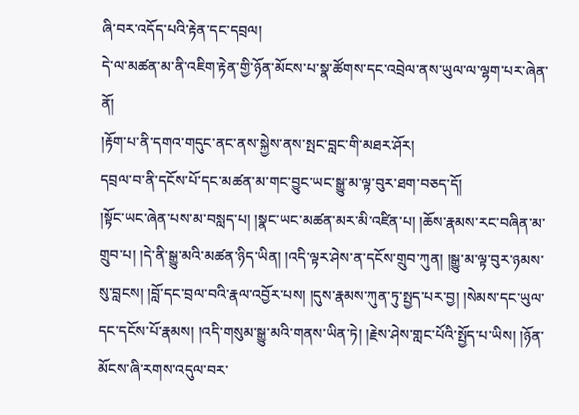ཞི་བར་འདོད་པའི་རྟེན་དང་དབྲལ།
དེ་ལ་མཚན་མ་ནི་འཇིག་རྟེན་གྱི་ཉོན་མོངས་པ་སྣ་ཚོགས་དང་འབྲེལ་ནས་ཡུལ་ལ་ལྷག་པར་ཞེན་ནོ།
།རྟོག་པ་ནི་དགའ་གདུང་ནང་ནས་སྐྱེས་ནས་སྤང་བླང་གི་མཐར་ཤོར།
དབྲལ་བ་ནི་དངོས་པོ་དང་མཚན་མ་གང་བྱུང་ཡང་སྒྱུ་མ་ལྟ་བུར་ཐག་བཅད་དོ།
།སྟོང་ཡང་ཞེན་པས་མ་བསླད་པ། །སྣང་ཡང་མཚན་མར་མི་འཛིན་པ། །ཆོས་རྣམས་རང་བཞིན་མ་གྲུབ་པ། །དེ་ནི་སྒྱུ་མའི་མཚན་ཉིད་ཡིན། །འདི་ལྟར་ཤེས་ན་དངོས་གྲུབ་ཀུན། །སྒྱུ་མ་ལྟ་བུར་ཉམས་སུ་བླངས། །བློ་དང་བྲལ་བའི་རྣལ་འབྱོར་པས། །དུས་རྣམས་ཀུན་ཏུ་སྤྱད་པར་བྱ། །སེམས་དང་ཡུལ་དང་དངོས་པོ་རྣམས། །འདི་གསུམ་སྒྱུ་མའི་གནས་ཡིན་ཏེ། །རྗེས་ཤེས་གླང་པོའི་སྤྱོད་པ་ཡིས། །ཉོན་མོངས་ཞི་རགས་འདུལ་བར་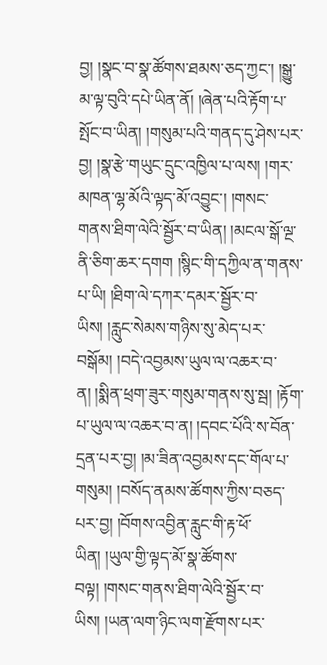བྱ། །སྣང་བ་སྣ་ཚོགས་ཐམས་ཅད་ཀྱང་། །སྒྱུ་མ་ལྟ་བུའི་དཔེ་ཡིན་ནོ། །ཞེན་པའི་རྟོག་པ་སྤོང་བ་ཡིན། །གསུམ་པའི་གནད་དུ་ཤེས་པར་བྱ། །སྣ་རྩེ་གཡུང་དྲུང་འཁྱིལ་པ་ལས། །གར་མཁན་ལྷ་མོའི་ལྟད་མོ་འབྱུང་། །གསང་གནས་ཐིག་ལེའི་སྦྱོར་བ་ཡིན། །མངལ་སྒོ་ལྔ་ནི་ཅིག་ཆར་དགག །སྙིང་གི་དཀྱིལ་ན་གནས་པ་ཡི། །ཐིག་ལེ་དཀར་དམར་སྦྱོར་བ་ཡིས། །རླུང་སེམས་གཉིས་སུ་མེད་པར་བསྒོམ། །བདེ་འབྱམས་ཡུལ་ལ་འཆར་བ་ན། །སྨིན་ཕྲག་ཟུར་གསུམ་གནས་སུ་སྦ། །རྟོག་པ་ཡུལ་ལ་འཆར་བ་ན། །དབང་པོའི་ས་བོན་དྲན་པར་བྱ། །མ་ཟིན་འབྱམས་དང་གོལ་པ་གསུམ། །བསོད་ནམས་ཚོགས་ཀྱིས་བཅད་པར་བྱ། །བོགས་འབྱིན་རླུང་གི་རྟ་ཕོ་ཡིན། །ཡུལ་གྱི་ལྟད་མོ་སྣ་ཚོགས་བལྟ། །གསང་གནས་ཐིག་ལེའི་སྦྱོར་བ་ཡིས། །ཡན་ལག་ཉིང་ལག་རྫོགས་པར་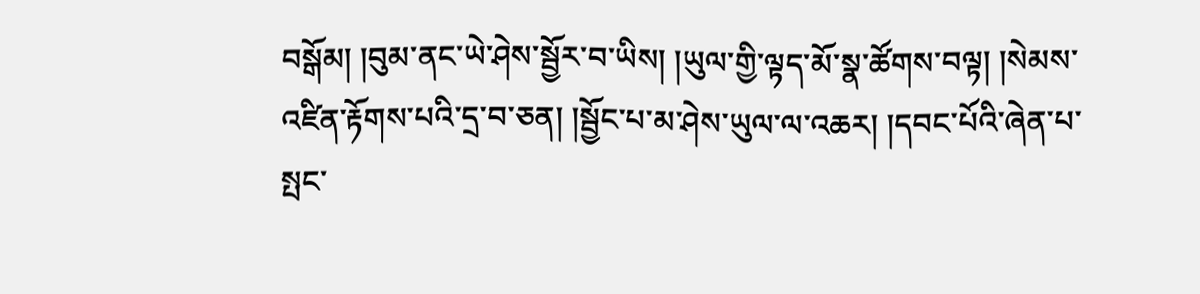བསྒོམ། །བུམ་ནང་ཡེ་ཤེས་སྦྱོར་བ་ཡིས། །ཡུལ་གྱི་ལྟད་མོ་སྣ་ཚོགས་བལྟ། །སེམས་འཛིན་རྟོགས་པའི་དྲ་བ་ཅན། །སྦྱོང་པ་མ་ཤེས་ཡུལ་ལ་འཆར། །དབང་པོའི་ཞེན་པ་སྤང་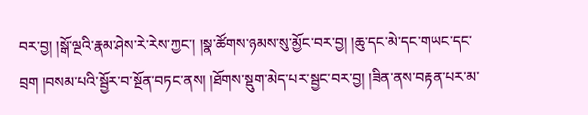བར་བྱ། །སྒོ་ལྔའི་རྣམ་ཤེས་རེ་རེས་ཀྱང་། །སྣ་ཚོགས་ཉམས་སུ་མྱོང་བར་བྱ། །ཆུ་དང་མེ་དང་གཡང་དང་བྲག །བསམ་པའི་སྦྱོར་བ་སྔོན་བཏང་ནས། །ཐོགས་སྡུག་མེད་པར་སྦྱང་བར་བྱ། །ཟིན་ནས་བརྟན་པར་མ་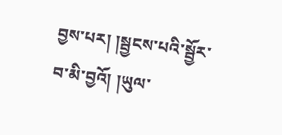བྱས་པར། །སྦྱངས་པའི་སྦྱོར་བ་མི་བྱའོ། །ཡུལ་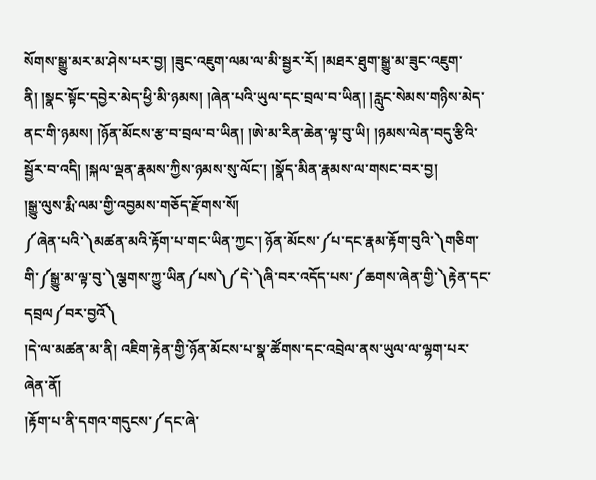སོགས་སྒྱུ་མར་མ་ཤེས་པར་བྱ། །ཟུང་འཇུག་ལམ་ལ་མི་སྦྱར་རོ། །མཐར་ཐུག་སྒྱུ་མ་ཟུང་འཇུག་ནི། །སྣང་སྟོང་དབྱེར་མེད་ཕྱི་མི་ཉམས། །ཞེན་པའི་ཡུལ་དང་བྲལ་བ་ཡིན། །རླུང་སེམས་གཉིས་མེད་ནང་གི་ཉམས། །ཉོན་མོངས་རྩ་བ་བྲལ་བ་ཡིན། །ཨེ་མ་རིན་ཆེན་ལྟ་བུ་ཡི། །ཉམས་ལེན་བདུ་རྩིའི་སྦྱོར་བ་འདི། །སྐལ་ལྡན་རྣམས་ཀྱིས་ཉམས་སུ་ལོང་། །སྣོད་མིན་རྣམས་ལ་གསང་བར་བྱ།
།སྒྱུ་ལུས་རྨི་ལམ་གྱི་འབྱམས་གཅོད་རྫོགས་སོ།
༼ཞེན་པའི་༽མཚན་མའི་རྟོག་པ་གང་ཡིན་ཀྱང་། ཉོན་མོངས་༼པ་དང་རྣམ་རྟོག་བུའི་༽གཅིག་གི་༼སྒྱུ་མ་ལྟ་བུ་༽ལྕགས་ཀྱུ་ཡིན༼པས༽༼དེ་༽ཞི་བར་འདོད་པས་༼ཆགས་ཞེན་གྱི་༽རྟེན་དང་དབྲལ༼བར་བྱའོ༽
།དེ་ལ་མཚན་མ་ནི། འཇིག་རྟེན་གྱི་ཉོན་མོངས་པ་སྣ་ཚོགས་དང་འབྲེལ་ནས་ཡུལ་ལ་ལྷག་པར་ཞེན་ནོ།
།རྟོག་པ་ནི་དགའ་གདུངས་༼དང་ཞེ་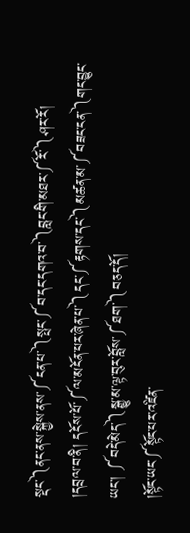སྡང་༽ནང་ནས་སྐྱེས་ནས་༼ངན་པ་༽སྤང་༼བ་དང་དགའ་བ་༽བླང་གི་མཐར་༼རོ་༽ཤར་རོ།
།དབྲལ་བ་ནི། དངོས་པོ་༼ལ་མངོན་པར་ཞེན་པ་༽དང་༼རྟགས་དང་༽མཚན་མ་༼བཟང་ངན་༽གང་བྱུང་ཡང་། ༼བདེ་མེད་༽སྒྱུ་མ་ལྟ་བུར་བློས་༼ཐག་༽བཅད་དོ།
།སྟོང་ཡང་༼སྟོང་པར་འཛིན་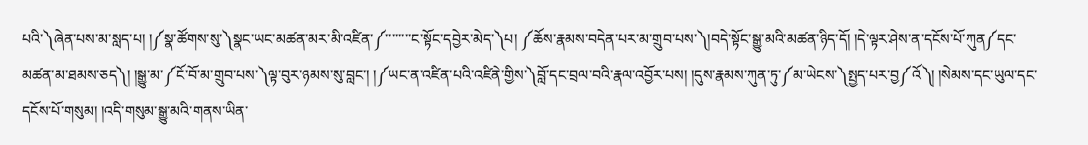པའི་༽ཞེན་པས་མ་སླད་པ། །༼སྣ་ཚོགས་སུ་༽སྣང་ཡང་མཚན་མར་མི་འཛིན་༼་་་་་་་་ང་སྟོང་དབྱེར་མེད་༽པ། ༼ཆོས་རྣམས་བདེན་པར་མ་གྲུབ་པས་༽།བདེ་སྟོང་སྒྱུ་མའི་མཚན་ཉིད་དོ། །དེ་ལྟར་ཤེས་ན་དངོས་པོ་ཀུན༼དང་མཚན་མ་ཐམས་ཅད༽། །སྒྱུ་མ་༼ངོ་བོ་མ་གྲུབ་པས་༽ལྟ་བུར་ཉམས་སུ་བླང་། །༼ཡང་ན་འཛིན་པའི་འཛིནེ་གྱིས་༽བློ་དང་བྲལ་བའི་རྣལ་འབྱོར་པས། །དུས་རྣམས་ཀུན་ཏུ་༼མ་ཡེངས་༽སྤྱད་པར་བྱ༼འོ༽། །སེམས་དང་ཡུལ་དང་དངོས་པོ་གསུམ། །འདི་གསུམ་སྒྱུ་མའི་གནས་ཡིན་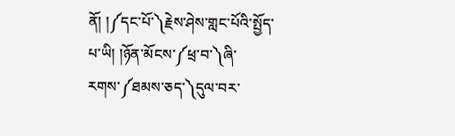ནོ། །༼དང་པོ་༽རྗེས་ཤེས་གླང་པོའི་སྤྱོད་པ་ཡི། །ཉོན་མོངས་༼ཕྲ་བ་༽ཞི་རགས་༼ཐམས་ཅད་༽དུལ་བར་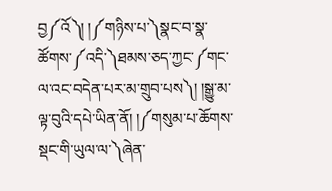བྱ༼འོ༽། །༼གཉིས་པ་༽སྣང་བ་སྣ་ཚོགས་༼འདི་༽ཐམས་ཅད་ཀྱང་༼གང་ལ་འང་བདེན་པར་མ་གྲུབ་པས༽། །སྒྱུ་མ་ལྟ་བུའི་དཔེ་ཡིན་ནོ། །༼གསུམ་པ་ཆོགས་སྡང་གི་ཡུལ་ལ་༽ཞེན་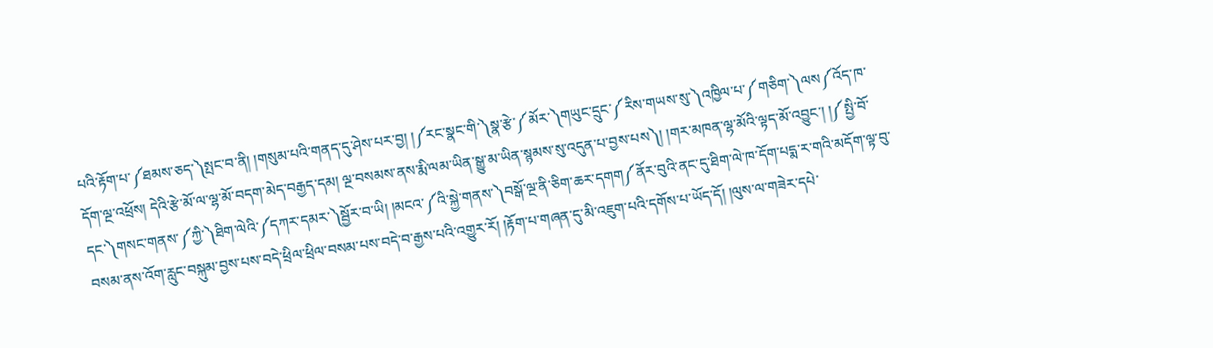པའི་རྟོག་པ་༼ཐམས་ཅད་༽སྤང་བ་ནི། །གསུམ་པའི་གནད་དུ་ཤེས་པར་བྱ། །༼རང་སྣང་གི་༽སྣ་རྩེ་༼མོར་༽གཡུང་དྲུང་༼རིས་གཡས་སུ་༽འཁྱིལ་པ་༼གཅིག་༽ལས༼འོད་ཁ་དོག་ལྔ་འཕྲོས། དེའི་རྩེ་མོ་ལ་ལྷ་མོ་བདག་མེད་བརྒྱད་དམ། ལྔ་བསམས་ནས་རྨི་ལམ་ཡིན་སྒྱུ་མ་ཡིན་སྙམས་སུ་འདུན་པ་བྱས་པས༽། །གར་མཁན་ལྷ་མོའི་ལྟད་མོ་འབྱུང་། །༼སྤྱི་བོ་དང་༽གསང་གནས་༼ཀྱི་༽ཐིག་ལེའི་༼དཀར་དམར་༽སྦྱོར་བ་ཡི། །མངའ་༼འི་སྐྱེ་གནས་༽བསྒོ་ལྔ་ནི་ཅིག་ཆར་དགག༼ནོར་བུའི་ནང་དུ་ཐིག་ལེ་ཁ་དོག་པདྨ་ར་གའི་མདོག་ལྟ་བུ་བསམ་ནས་འོག་རླུང་བསྐུམ་བྱས་པས་བདེ་ཕྲིལ་ཕྲིལ་བསམ་པས་བདེ་བ་རྒྱས་པའི་འགྱུར་རོ། །རྟོག་པ་གཞན་དུ་མི་འཇུག་པའི་དགོས་པ་ཡོད་དོ། །ལུས་ལ་གཟེར་དཔེ་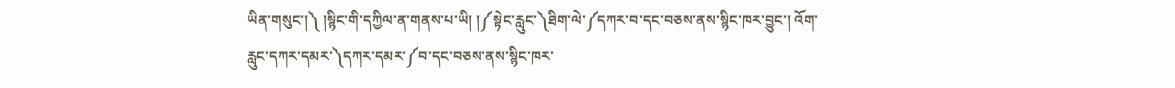ཡིན་གསུང་།༽ །སྙིང་གི་དཀྱིལ་ན་གནས་པ་ཡི། །༼སྟེང་རླུང་༽ཐིག་ལེ་༼དཀར་བ་དང་བཅས་ནས་སྙིང་ཁར་བྱུང་། འོག་རླུང་དཀར་དམར་༽དཀར་དམར་༼བ་དང་བཅས་ནས་སྙིང་ཁར་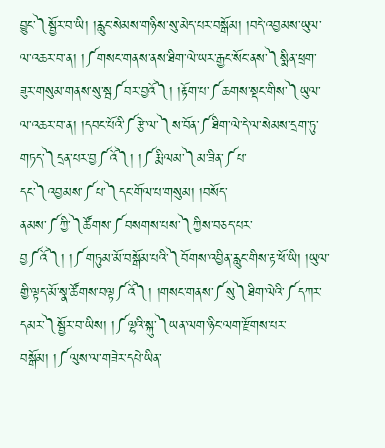བྱུང་༽སྦྱོར་བ་ཡི། །རླུང་སེམས་གཉིས་སུ་མེད་པར་བསྒོམ། །བདེ་འབྱམས་ཡུལ་ལ་འཆར་བ་ན། །༼གསང་གནས་ནས་ཐིག་ལེ་ཡར་རྒྱང་སོང་ནས་༽སྨིན་ཕྲག་ཟུར་གསུམ་གནས་སུ་སྦ༼བར་བྱའོ༽། །རྟོག་པ་༼ཆགས་སྡང་གིས་༽ཡུལ་ལ་འཆར་བ་ན། །དབང་པོའི་༼རྩེ་ལ་༽ས་བོན་༼ཐིག་ལེ་དེ་ལ་སེམས་དྲག་ཏུ་གཏད་༽དྲན་པར་བྱ༼འོ༽། །༼རྨི་ལམ་༽མ་ཟིན་༼པ་དང་༽འབྱམས་༼པ་༽དང་གོལ་པ་གསུམ། །བསོད་ནམས་༼ཀྱི་༽ཚོགས་༼བསགས་པས་༽ཀྱིས་བཅད་པར་བྱ༼འོ༽། །༼གཏུམ་མོ་བསྒོམ་པའི་༽བོགས་འབྱིན་རླུང་གིས་རྟ་ཕོ་ཡི། །ཡུལ་གྱི་ལྟད་མོ་སྣ་ཚོགས་བལྟ༼འོ༽། །གསང་གནས་༼སུ༽ཐིག་ལེའི་༼དཀར་དམར་༽སྦྱོར་བ་ཡིས། །༼ལྷའི་སྐུ་༽ཡན་ལག་ཉིང་ལག་རྫོགས་པར་བསྒོམ། །༼ལུས་ལ་གཟེར་དཔེ་ཡིན་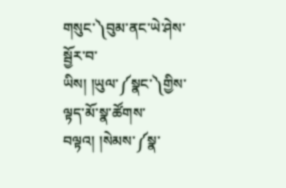གསུང་༽བུམ་ནང་ཡེ་ཤེས་སྦྱོར་བ་ཡིས། །ཡུལ་༼སྣང་༽གྱིས་ལྟད་མོ་སྣ་ཚོགས་བལྟའ། །སེམས་༼སྣ་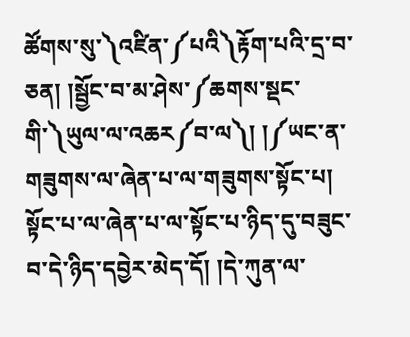ཚོགས་སུ་༽འཛིན་༼པའི༽རྟོག་པའི་དྲ་བ་ཅན། །སྦྱོང་བ་མ་ཤེས་༼ཆགས་སྡང་གི་༽ཡུལ་ལ་འཆར༼བ་ལ༽། །༼ཡང་ན་གཟུགས་ལ་ཞེན་པ་ལ་གཟུགས་སྟོང་པ། སྟོང་པ་ལ་ཞེན་པ་ལ་སྟོང་པ་ཉིད་དུ་བཟུང་བ་དེ་ཉིད་དབྱེར་མེད་དོ། །དེ་ཀུན་ལ་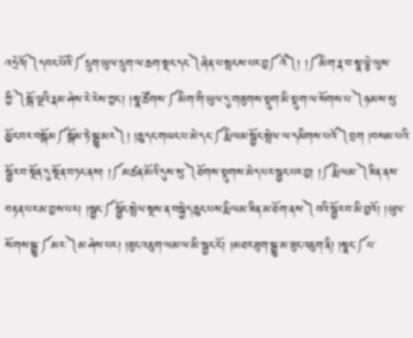འདྲེའོ།༽དབང་པོའི་༼དྲུག་ཡུལ་དྲུག་ལ་ཆག་སྡང་དང་༽ཞེན་པ་སྤངས་པར་བྱ༼འོ༽། །༼མིག་རྣ་བ་སྣ་ལྕེ་ལུས་ཀྱི་༽སྒོ་ལྔའི་རྣམ་ཤེས་རེ་རེས་ཀྱང་། །སྣ་ཚོགས་༼མིག་གི་ཡུལ་དུ་གཟུགས་སྡུག་མི་སྡུག་ལ་སོགས་པ་༽ཉམས་སུ་མྱོང་བར་བསྒོམ༼སྒོམ་ཏེ་སྒྱུ་མར༽། །ཆུ་དང་གཡང་པ་མེ་དང་༼རྨི་ལམ་སྦྱོང་སྤེལ་ལ་དམིགས་པའོ་༽བྲག །བསམ་པའི་སྦྱོར་བ་སྔོན་དུ་སྔོན་བཏང་ནས། །༼མཚན་མོའི་དུས་སུ་༽ཐོགས་སྡུགས་མེད་པར་སྦྱང་པར་བྱ། །༼རྨི་ལམ་༽ཟིན་ནས་བརྟན་པར་མ་བྱས་པར། །སྦྱང་༼སྦྱོང་སྤེལ་སྔས་ན་བསྐྱེད་ཆུང་པས་རྨི་ལམ་ཟིན་མ་ཐོག་ནས་༽བའི་སྦྱོར་བ་མི་བྱའོ། །ཡུལ་སོགས་སྒྱུ་༼མར་༽མ་ཤེས་པར། །ཟུང་འཇུག་ལམ་ལ་མི་སྦྱང་ངོ་། །མཐར་ཐུག་སྒྱུ་མ་ཟུང་འཇུག་ནི། །སྣང་༼པ་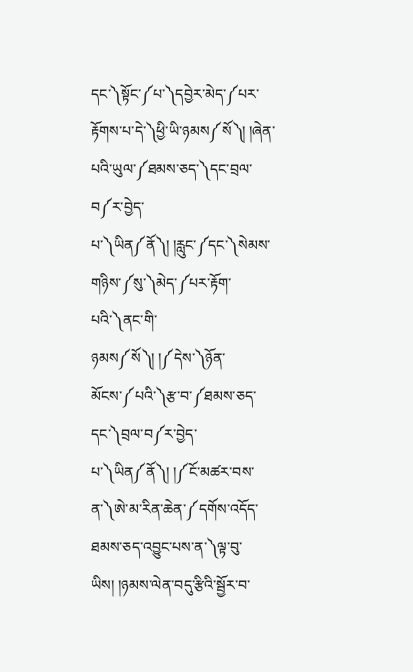དང་༽སྟོང་༼པ་༽དབྱེར་མེད་༼པར་རྟོགས་པ་དེ་༽ཕྱི་ཡི་ཉམས༼སོ༽། །ཞེན་པའི་ཡུལ་༼ཐམས་ཅད་༽དང་བྲལ་བ༼ར་བྱེད་པ་༽ཡིན༼ནོ༽། །རླུང་༼དང་༽སེམས་གཉིས་༼སུ་༽མེད་༼པར་རྟོག་པའི་༽ནང་གི་ཉམས༼སོ༽། །༼དེས་༽ཉོན་མོངས་༼པའི་༽རྩ་བ་༼ཐམས་ཅད་དང་༽བྲལ་བ༼ར་བྱེད་པ་༽ཡིན༼ནོ༽། །༼ངོ་མཚར་བས་ན་༽ཨེ་མ་རིན་ཆེན་༼དགོས་འདོད་ཐམས་ཅད་འབྱུང་པས་ན་༽ལྟ་བུ་ཡིས། །ཉམས་ལེན་བདུ་རྩིའི་སྦྱོར་བ་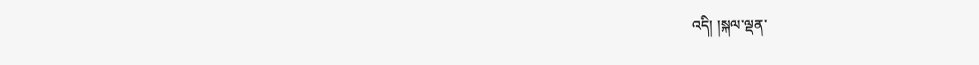འདི། །སྐལ་ལྡན་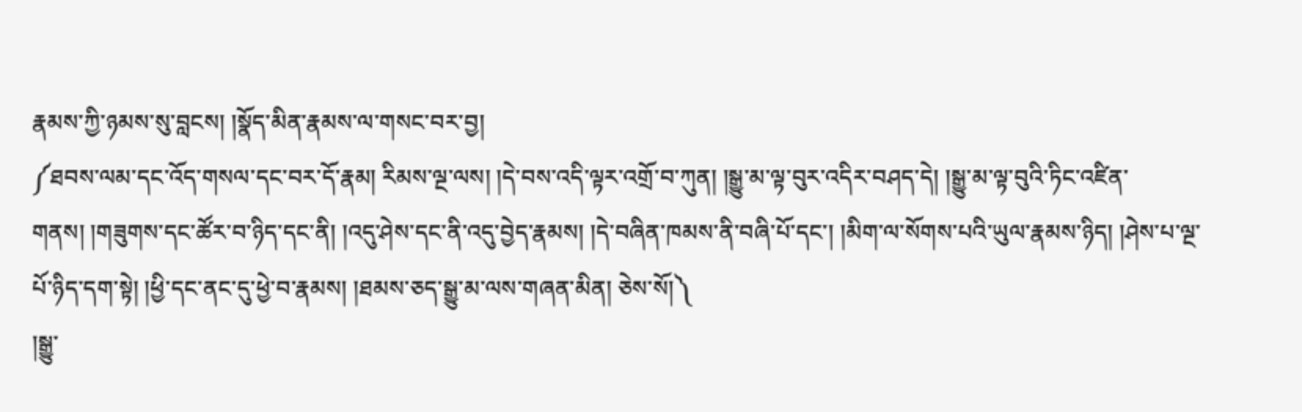རྣམས་ཀྱི་ཉམས་སུ་བླངས། །སྣོད་མིན་རྣམས་ལ་གསང་བར་བྱ།
༼ཐབས་ལམ་དང་འོད་གསལ་དང་བར་དོ་རྣམ། རིམས་ལྔ་ལས། །དེ་བས་འདི་ལྟར་འགྲོ་བ་ཀུན། །སྒྱུ་མ་ལྟ་བུར་འདིར་བཤད་དེ། །སྒྱུ་མ་ལྟ་བུའི་ཏིང་འཛིན་གནས། །གཟུགས་དང་ཚོར་བ་ཉིད་དང་ནི། །འདུ་ཤེས་དང་ནི་འདུ་བྱེད་རྣམས། །དེ་བཞིན་ཁམས་ནི་བཞི་པོ་དང་། །མིག་ལ་སོགས་པའི་ཡུལ་རྣམས་ཉིད། །ཤེས་པ་ལྔ་པོ་ཉིད་དག་སྟེ། །ཕྱི་དང་ནང་དུ་ཕྱེ་བ་རྣམས། །ཐམས་ཅད་སྒྱུ་མ་ལས་གཞན་མིན། ཅེས་སོ།༽
།སྒྱུ་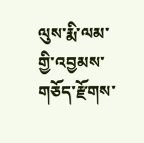ལུས་རྨི་ལམ་གྱི་འབྱམས་གཅོད་རྫོགས་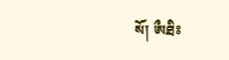སོ། ཨྀཐིཿ